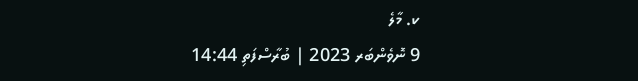ކ. މާލެ
9 ނޮވެންބަރ 2023 | ބުރާސްފަތި 14:44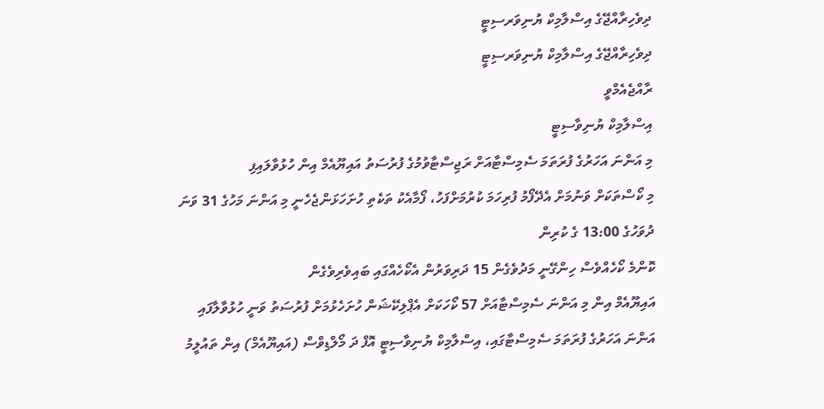ދިވެހިރާއްޖޭގެ އިސްލާމިކް ޔުނިވަރސިޓީ
ދިވެހިރާއްޖޭގެ އިސްލާމިކް ޔުނިވަރސިޓީ
ރާއްޖެއެމްވީ
އިސްލާމިކް ޔުނިވާސިޓީ
މި އަންނަ އަހަރުގެ ފުރަތަމަ ސެމިސްޓާއަށް ރަޖިސްޓާވުމުގެ ފުރުސަތު އައިޔޫއެމް އިން ހުޅުވާލައިފި
މި ކޯސްތަކަށް ވަނުމަށް އެދޭފޯމު ފުރިހަމަ ކުރުމަށްފަހު، ފޯމާއެކު ތަކެތި ހުށަހަޅަންޖެހެނީ މި އަންނަ މަހުގެ 31 ވަނަ ދުވަހުގެ 13:00 ގެ ކުރިން
ކޮންމެ ކޯހެއްވެސް ހިންގޭނީ މަދުވެގެން 15 ދަރިވަރުން އެކޯހެއްގައި ބައިވެރިވެގެން
އައިޔޫއެމް އިން މި އަންނަ ސެމިސްޓާއަށް 57 ކޯހަކަށް އެޕްލިކޭޝަން ހުށަހެޅުމަށް ފުރުސަތު ވަނީ ހުޅުވާލާފައި
އަންނަ އަހަރުގެ ފުރަތަމަ ސެމިސްޓާގައި، އިސްލާމިކް ޔުނިވާސިޓީ އޮފް ދަ މޯލްޑިވްސް (އައިޔޫއެމް) އިން ތައުލީމު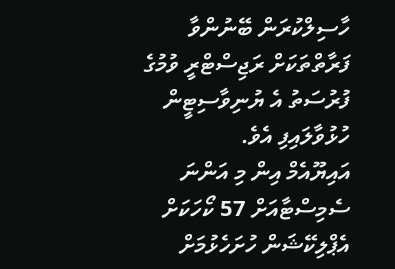ހާސިލްކުރަން ބޭނުންވާ ފަރާތްތަކަށް ރަޖިސްޓްރީ ވުމުގެ ފުރުސަތު އެ ޔުނިވާސިޓީން ހުޅުވާލައިފި އެވެ.
އައިޔޫއެމް އިން މި އަންނަ ސެމިސްޓާއަށް 57 ކޯހަކަށް އެޕްލިކޭޝަން ހުށަހެޅުމަށް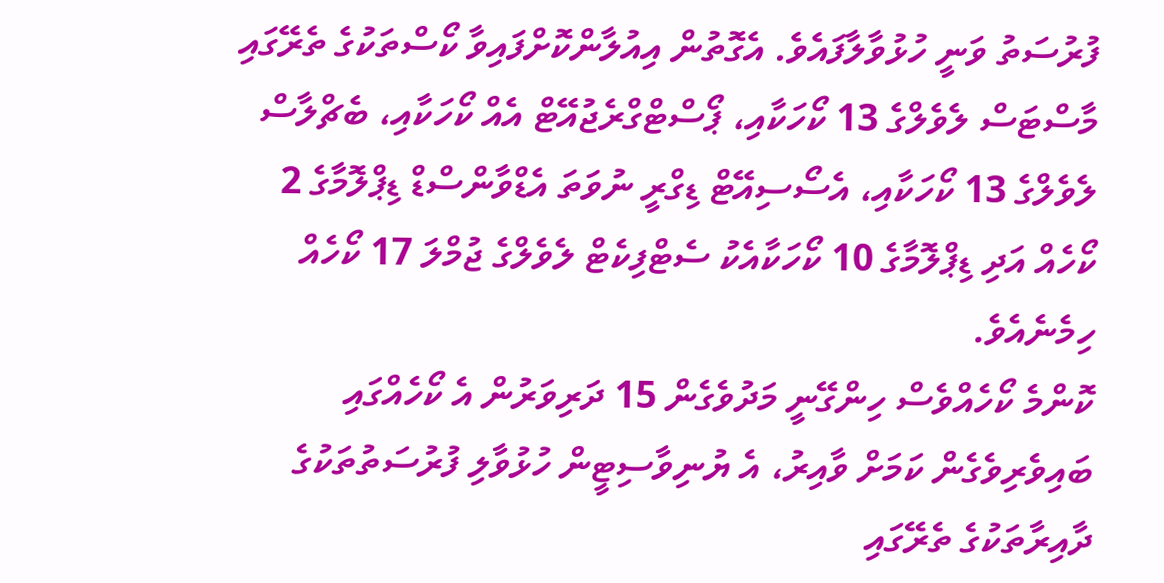ފުރުސަތު ވަނީ ހުޅުވާލާފައެވެ. އެގޮތުން އިއުލާންކޮށްފައިވާ ކޯސްތަކުގެ ތެރޭގައި މާސްޓަސް ލެވެލްގެ 13 ކޯހަކާއި، ޕޯސްޓްގްރެޖުއޭޓް އެއް ކޯހަކާއި، ބެޗްލާސް ލެވެލްގެ 13 ކޯހަކާއި، އެސޯސިއޭޓް ޑިގްރީ ނުވަތަ އެޑްވާންސްޑް ޑިޕްލޮމާގެ 2 ކޯހެއް އަދި ޑިޕްލޮމާގެ 10 ކޯހަކާއެކު ސެޓްފިކެޓް ލެވެލްގެ ޖުމްލަ 17 ކޯހެއް ހިމެނެއެވެ.
ކޮންމެ ކޯހެއްވެސް ހިންގޭނީ މަދުވެގެން 15 ދަރިވަރުން އެ ކޯހެއްގައި ބައިވެރިވެގެން ކަމަށް ވާއިރު، އެ ޔުނިވާސިޓީން ހުޅުވާލި ފުރުސަތުތަކުގެ ދާއިރާތަކުގެ ތެރޭގައި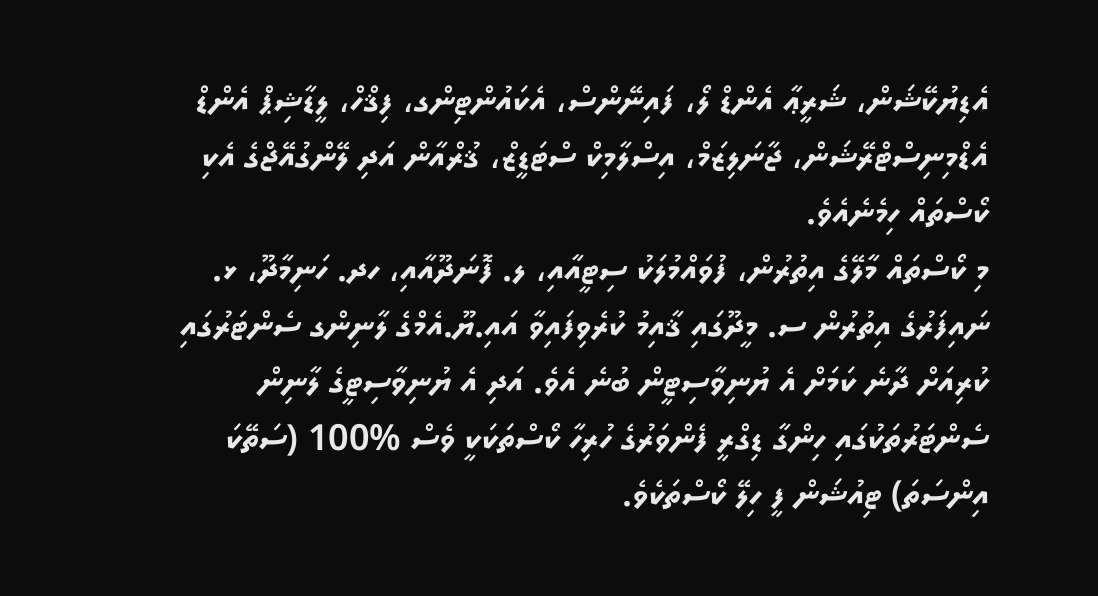އެޑިޔުކޭޝަން، ޝަރީޢާ އެންޑް ލޯ، ފައިނޭންސް، އެކައުންޓިންގ، ފިޤްހް، ލީޑާޝިޕް އެންޑް އެޑްމިނިސްޓްރޭޝަން، ޖާނަލިޒަމް، އިސްލާމިކް ސްޓަޑީޒް، ޤުރްއާން އަދި ލޭންގުއޭޖްގެ އެކި ކޯސްތައް ހިމެނެއެވެ.
މި ކޯސްތައް މާލޭގެ އިތުރުން، ފުވައްމުލަކު ސިޓީއާއި، ލ. ފޮނަދޫއާއި، ހދ. ހަނިމާދޫ، ޅ. ނައިފަރުގެ އިތުރުން ސ. މީދޫގައި ޤާއިމު ކުރެވިފައިވާ އައި.ޔޫ.އެމްގެ ލާނިންގ ސެންޓަރުގައި ކުރިއަށް ދާނެ ކަމަށް އެ ޔުނިވާސިޓީން ބުނެ އެވެ. އަދި އެ ޔުނިވާސިޓީގެ ލާނިން ސެންޓަރުތަކުގައި ހިންގާ ޑިގްރީ ފެންވަރުގެ ހުރިހާ ކޯސްތަކަކީ ވެސް %100 (ސަތޭކަ އިންސަތަ) ޓިއުޝަން ފީ ހިލޭ ކޯސްތަކެވެ.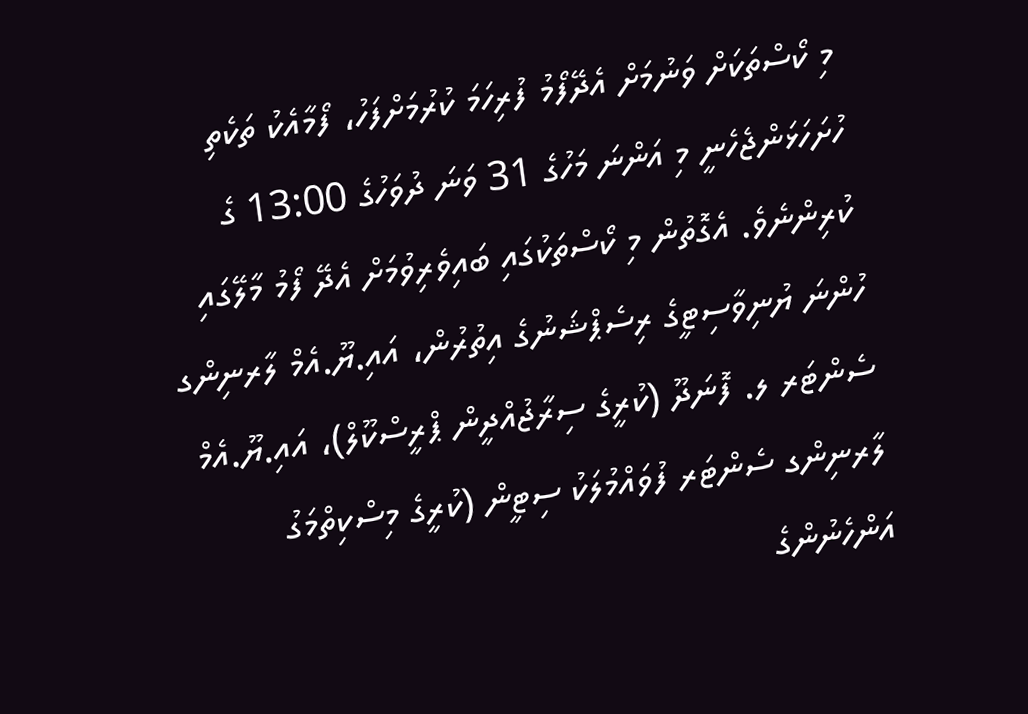މި ކޯސްތަކަށް ވަނުމަށް އެދޭފޯމު ފުރިހަމަ ކުރުމަށްފަހު، ފޯމާއެކު ތަކެތި ހުށަހަޅަންޖެހެނީ މި އަންނަ މަހުގެ 31 ވަނަ ދުވަހުގެ 13:00 ގެ ކުރިންނެވެ. އެގޮތުން މި ކޯސްތަކުގައި ބައިވެރިވުމަށް އެދޭ ފޯމު މާލޭގައި ހުންނަ ޔުނިވާސިޓީގެ ރިސެޕްޝަނުގެ އިތުރުން، އައި.ޔޫ.އެމް ލާރނިންގ ސެންޓަރ ލ. ފޮނަދޫ (ކުރީގެ ސިރާޖުއްދީން ޕްރީސްކޫލް)، އައި.ޔޫ.އެމް ލާރނިންގ ސެންޓަރ ފުވައްމުލަކު ސިޓީން (ކުރީގެ މިސްކިތްމަގު އަންހެނުންގެ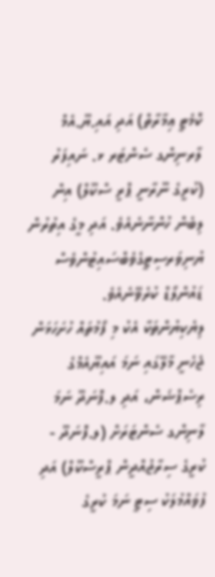ކޮމެޓީ ޢިމާރާތް) އަދި އައި.ޔޫ.އެމް ލާރނިންގ ސެންޓަރ ޅ. ނައިފަރު (ކުރީގެ ނޫރާނީ ޕްރީ ސްކޫލް) އިން ލިބެން ހުންނާނެއެވެ. އަދި މީގެ އިތުރުން ޔުނިވަރސިޓީގެވެބްސައިޓުންވެސް ޑައުންލޯޑް ކުރެވޭނެއެވެ.
ލިޔެކިޔުންތަކާ އެކު މި ފޯމުތައް ހުށަހަޅަން ޖެހެނީ މާލޭގައި ނަމަ އައިޔޫއެމްގެ ރިސެޕްޝަން، އަދި ލ.ފޮނަދޫ ނަމަ ލާނިންގ ސެންޓަރަށް (ލ.ފޮނަދޫ - ކުރީގެ ސިރާޖުއްދީން ޕްރީސްކޫލް) އަދި ފުވައްމުލަކު ސިޓީ ނަމަ ކުރީގެ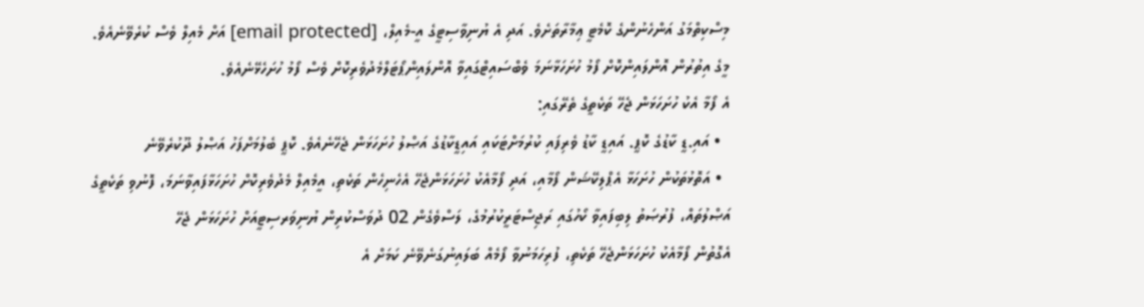މިސްކިތްމަގު އަންހެނުންގެ ކޮމެޓީ ޢިމާރާތަށެވެ. އަދި އެ ޔުނިވާސިޓީގެ އީ-މެއިލް، [email protected] އަށް މެއިލް ވެސް ކުރެވޭނެއެވެ. މީގެ އިތުރުން އޮންލައިންކޮށް ފޯމު ހުށަހަޅާނަމަ ވެބްސައިޓްގައިވާ އޮންލައިންޕޯޓަލްމެދުވެރިކޮށް ވެސް ފޯމު ހުށަހެޅޭނެއެވެ.
އެ ފޯމާ އެކު ހުށަހަޅަން ޖެހޭ ތަކެތީގެ ތެރޭގައި:
  • އައި.ޑީ ކާޑުގެ ކޮޕީ. އައިޑީ ކާޑު ވެރިފައި ކުރުމަށްޓަކައި އައިޑީކާޑުގެ އަޞްލު ހުށަހަޅަން ޖެހޭނެއެވެ. ކޮޕީ ބެލުމަށްފަހު އަޞްލު ދޫކުރެވޭނެ
  • އަތޮޅުތަކުން ހުށަހަޅާ އެޕްލިކޭޝަން ފޯމާއި، އަދި ފޯމާއެކު ހުށަހަޅަންޖެހޭ އެހެނިހެން ތަކެތި، އީމެއިލް މެދުވެރިކޮށް ހުށަހަޅާފައިވާނަމަ، ފޮނުވި ތަކެތީގެ އަޞްލުތައް، ފުރުޞަތު ލިބިފައިވާ ކޯހުގައި ރަޖިސްޓަރީކުރުމުގެ، ލަސްވެގެން 02 ދުވަސްކުރިން ޔުނިވަރސިޓީއަށް ހުށަހަޅަން ޖެހޭ
އެގޮތުން ފޯމާއެކު ހުށަހަޅަންޖެހޭ ތަކެތި، ފުރިހަމަނުވާ ފޯމެއް ބަލައިނުގަނެވޭނެ ކަމަށް އެ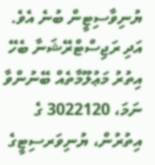ޔުނިވާސިޓީން ބުނެ އެވެ. އަދި ރަޖިސްޓްރޭޝަނާ ބެހޭ އިތުރު މަޢުލޫމާތެއް ބޭނުންވާ ނަމަ، 3022120 ގެ އިތުރުން، ޔުނިވަރސިޓީގެ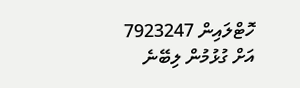ހޮޓްލައިން 7923247 އަށް ގުޅުމުން ލިބޭނެ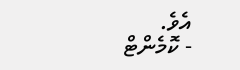އެވެ.
- ކޮމެންޓް